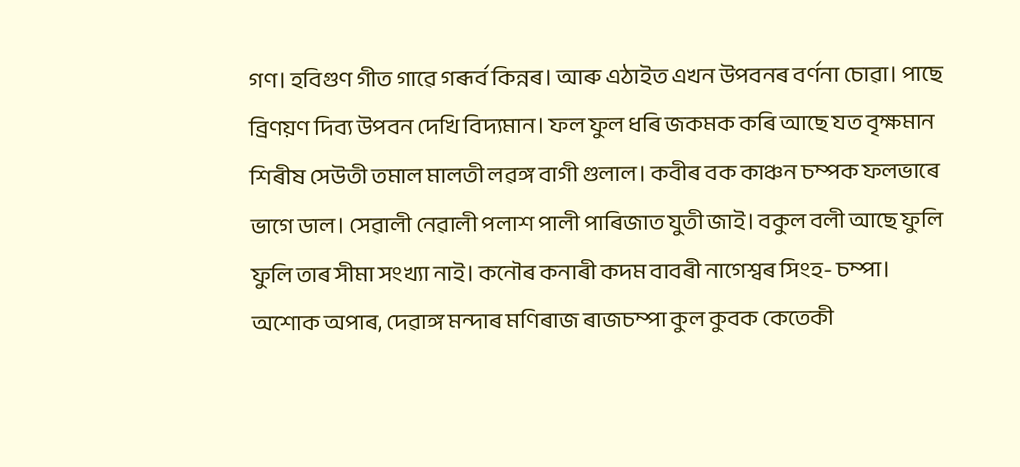গণ। হবিগুণ গীত গাৱে গৰূৰ্ব কিন্নৰ। আৰু এঠাইত এখন উপবনৰ বৰ্ণনা চোৱা। পাছে ব্ৰিণয়ণ দিব্য উপবন দেখি বিদ্যমান। ফল ফুল ধৰি জকমক কৰি আছে যত বৃক্ষমান শিৰীষ সেউতী তমাল মালতী লৱঙ্গ বাগী গুলাল। কবীৰ বক কাঞ্চন চম্পক ফলভাৰে ভাগে ডাল। সেৱালী নেৱালী পলাশ পালী পাৰিজাত যুতী জাই। বকুল বলী আছে ফুলি ফুলি তাৰ সীমা সংখ্যা নাই। কনৌৰ কনাৰী কদম বাবৰী নাগেশ্বৰ সিংহ- চম্পা। অশোক অপাৰ, দেৱাঙ্গ মন্দাৰ মণিৰাজ ৰাজচম্পা কুল কুবক কেতেকী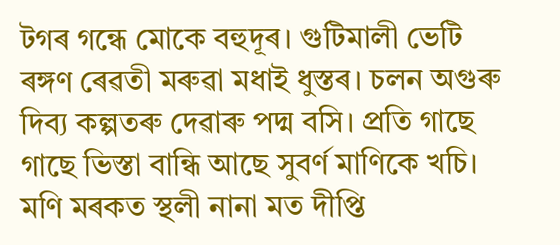টগৰ গন্ধে মোকে বহুদূৰ। গুটিমালী ভেটি ৰঙ্গণ ৰেৱতী মৰুৱা মধাই ধুস্তৰ। চলন অগুৰু দিব্য কল্পতৰু দেৱাৰু পদ্ম বসি। প্ৰতি গাছে গাছে ভিস্তা বান্ধি আছে সুবৰ্ণ মাণিকে খচি। মণি মৰকত স্থলী নানা মত দীপ্তি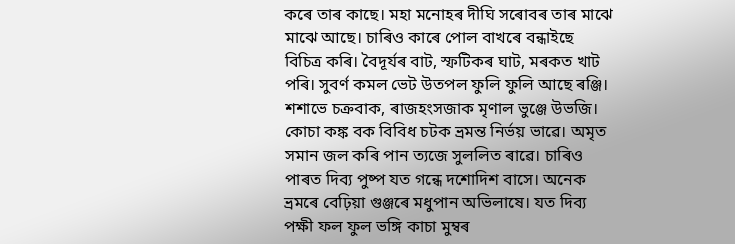কৰে তাৰ কাছে। মহা মনোহৰ দীঘি সৰোবৰ তাৰ মাঝে মাঝে আছে। চাৰিও কাৰে পোল বাখৰে বন্ধাইছে বিচিত্ৰ কৰি। বৈদূৰ্যৰ বাট, স্ফটিকৰ ঘাট, মৰকত খাট পৰি। সুবৰ্ণ কমল ভেট উতপল ফুলি ফুলি আছে ৰঞ্জি। শশাভে চক্ৰবাক, ৰাজহংসজাক মৃণাল ভুঞ্জে উভজি। কোচা কঙ্ক বক বিবিধ চটক ভ্ৰমন্ত নিৰ্ভয় ভাৱে। অমৃত সমান জল কৰি পান ত্যজে সুললিত ৰাৱে। চাৰিও পাৰত দিব্য পুষ্প যত গন্ধে দশোদিশ বাসে। অনেক ভ্ৰমৰে বেঢ়িয়া গুঞ্জৰে মধুপান অভিলাষে। যত দিব্য পক্ষী ফল ফুল ভঙ্গি কাচা মুম্বৰ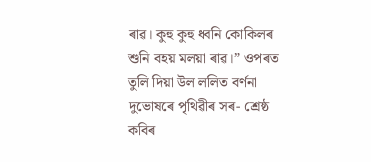ৰাৱ। কুহু কুহু ধ্বনি কোকিলৰ শুনি বহয় মলয়া ৰাৱ।” ওপৰত তুলি দিয়া উল ললিত বৰ্ণনা দুভোষৰে পৃথিৱীৰ সৰ- শ্ৰেষ্ঠ কবিৰ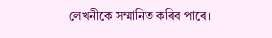লেখনীকে সম্মানিত কৰিব পাৰে।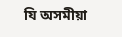যি অসমীয়া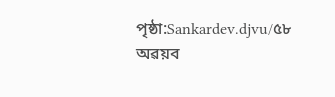পৃষ্ঠা:Sankardev.djvu/৫৮
অৱয়ব